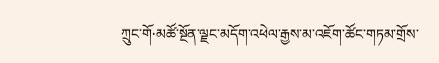ཀྲུང་གོ·མཚོ་སྔོན་ལྗང་མདོག་འཕེལ་རྒྱས་མ་འཇོག་ཚོང་གཏམ་གྲོས་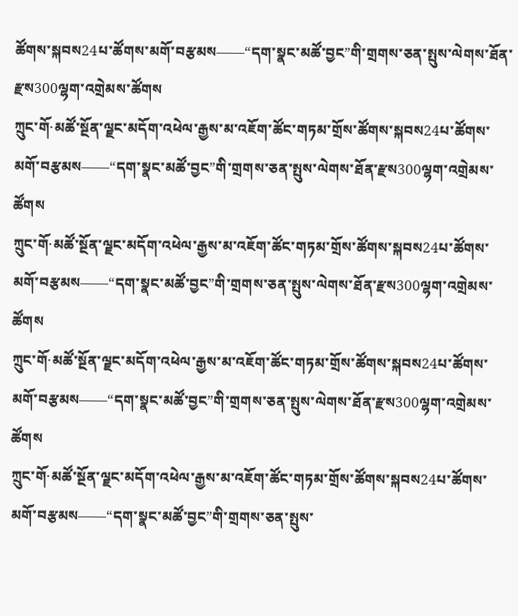ཚོགས་སྐབས24པ་ཚོགས་མགོ་བརྩམས——“དག་སྣང་མཚོ་བྱང”གི་གྲགས་ཅན་སྤུས་ལེགས་ཐོན་རྫས300ལྷག་འགྲེམས་ཚོགས
ཀྲུང་གོ·མཚོ་སྔོན་ལྗང་མདོག་འཕེལ་རྒྱས་མ་འཇོག་ཚོང་གཏམ་གྲོས་ཚོགས་སྐབས24པ་ཚོགས་མགོ་བརྩམས——“དག་སྣང་མཚོ་བྱང”གི་གྲགས་ཅན་སྤུས་ལེགས་ཐོན་རྫས300ལྷག་འགྲེམས་ཚོགས
ཀྲུང་གོ·མཚོ་སྔོན་ལྗང་མདོག་འཕེལ་རྒྱས་མ་འཇོག་ཚོང་གཏམ་གྲོས་ཚོགས་སྐབས24པ་ཚོགས་མགོ་བརྩམས——“དག་སྣང་མཚོ་བྱང”གི་གྲགས་ཅན་སྤུས་ལེགས་ཐོན་རྫས300ལྷག་འགྲེམས་ཚོགས
ཀྲུང་གོ·མཚོ་སྔོན་ལྗང་མདོག་འཕེལ་རྒྱས་མ་འཇོག་ཚོང་གཏམ་གྲོས་ཚོགས་སྐབས24པ་ཚོགས་མགོ་བརྩམས——“དག་སྣང་མཚོ་བྱང”གི་གྲགས་ཅན་སྤུས་ལེགས་ཐོན་རྫས300ལྷག་འགྲེམས་ཚོགས
ཀྲུང་གོ·མཚོ་སྔོན་ལྗང་མདོག་འཕེལ་རྒྱས་མ་འཇོག་ཚོང་གཏམ་གྲོས་ཚོགས་སྐབས24པ་ཚོགས་མགོ་བརྩམས——“དག་སྣང་མཚོ་བྱང”གི་གྲགས་ཅན་སྤུས་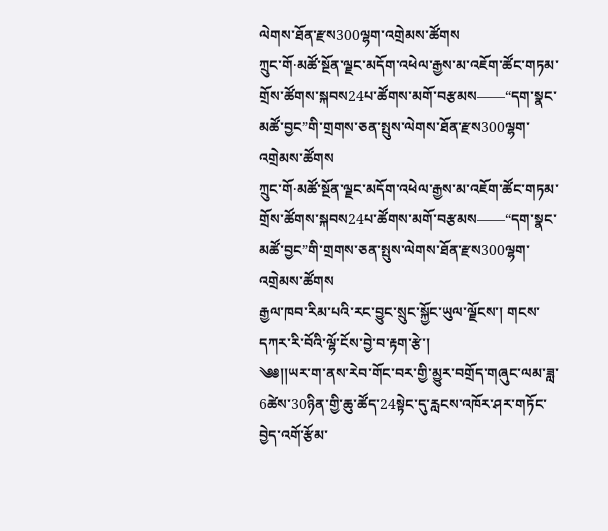ལེགས་ཐོན་རྫས300ལྷག་འགྲེམས་ཚོགས
ཀྲུང་གོ·མཚོ་སྔོན་ལྗང་མདོག་འཕེལ་རྒྱས་མ་འཇོག་ཚོང་གཏམ་གྲོས་ཚོགས་སྐབས24པ་ཚོགས་མགོ་བརྩམས——“དག་སྣང་མཚོ་བྱང”གི་གྲགས་ཅན་སྤུས་ལེགས་ཐོན་རྫས300ལྷག་འགྲེམས་ཚོགས
ཀྲུང་གོ·མཚོ་སྔོན་ལྗང་མདོག་འཕེལ་རྒྱས་མ་འཇོག་ཚོང་གཏམ་གྲོས་ཚོགས་སྐབས24པ་ཚོགས་མགོ་བརྩམས——“དག་སྣང་མཚོ་བྱང”གི་གྲགས་ཅན་སྤུས་ལེགས་ཐོན་རྫས300ལྷག་འགྲེམས་ཚོགས
རྒྱལ་ཁབ་རིམ་པའི་རང་བྱུང་སྲུང་སྐྱོང་ཡུལ་ལྗོངས་། གངས་དཀར་རི་བོའི་ལྷོ་ངོས་བྱེ་བ་རྟག་རྩེ་།
༄༅།།ཡར་ག་ནས་རེབ་གོང་བར་གྱི་མྱུར་བགྲོད་གཞུང་ལམ་ཟླ་6ཚེས་30ཉིན་གྱི་ཆུ་ཚོད་24སྟེང་དུ་རླངས་འཁོར་ཤར་གཏོང་བྱེད་འགོ་རྩོམ་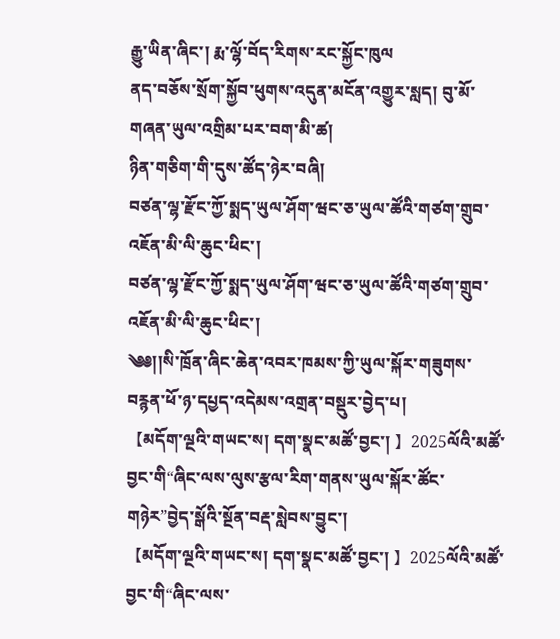རྒྱུ་ཡིན་ཞིང་། རྨ་ལྷོ་བོད་རིགས་རང་སྐྱོང་ཁུལ
ནད་བཅོས་སྲོག་སྐྱོབ་ཕུགས་འདུན་མངོན་འགྱུར་སླད། བུ་མོ་གཞན་ཡུལ་འགྲིམ་པར་བག་མི་ཚ།
ཉིན་གཅིག་གི་དུས་ཚོད་ཉེར་བཞི།
བཙན་ལྷ་རྫོང་ཀྱོ་སྨད་ཡུལ་ཤོག་ཝང་ཅ་ཡུལ་ཚོའི་གཙག་གྲུབ་འཇོན་མི་ལི་ཆུང་ཕིང་།
བཙན་ལྷ་རྫོང་ཀྱོ་སྨད་ཡུལ་ཤོག་ཝང་ཅ་ཡུལ་ཚོའི་གཙག་གྲུབ་འཇོན་མི་ལི་ཆུང་ཕིང་།
༄༅།།སི་ཁྲོན་ཞིང་ཆེན་འབར་ཁམས་ཀྱི་ཡུལ་སྐོར་གཟུགས་བརྙན་ཕོ་ཉ་དཔྱད་འདེམས་འགྲན་བསྡུར་བྱེད་པ།
【མདོག་ལྔའི་གཡང་ས། དག་སྣང་མཚོ་བྱང་། 】2025ལོའི་མཚོ་བྱང་གི“ཞིང་ལས་ལུས་རྩལ་རིག་གནས་ཡུལ་སྐོར་ཚོང་གཉེར”བྱེད་སྒོའི་སྔོན་བརྡ་སླེབས་བྱུང་།
【མདོག་ལྔའི་གཡང་ས། དག་སྣང་མཚོ་བྱང་། 】2025ལོའི་མཚོ་བྱང་གི“ཞིང་ལས་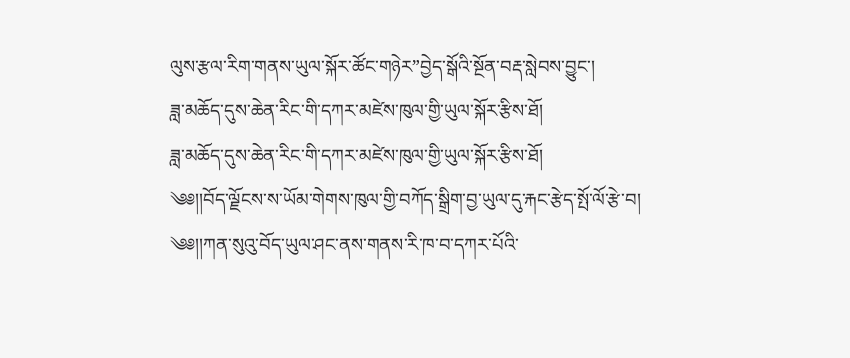ལུས་རྩལ་རིག་གནས་ཡུལ་སྐོར་ཚོང་གཉེར”བྱེད་སྒོའི་སྔོན་བརྡ་སླེབས་བྱུང་།
ཟླ་མཆོད་དུས་ཆེན་རིང་གི་དཀར་མཛེས་ཁུལ་གྱི་ཡུལ་སྐོར་རྩིས་ཐོ།
ཟླ་མཆོད་དུས་ཆེན་རིང་གི་དཀར་མཛེས་ཁུལ་གྱི་ཡུལ་སྐོར་རྩིས་ཐོ།
༄༅།།བོད་ལྗོངས་ས་ཡོམ་གེགས་ཁུལ་གྱི་བཀོད་སྒྲིག་བྱ་ཡུལ་དུ་རྐང་རྩེད་སྤོ་ལོ་རྩེ་བ།
༄༅།།ཀན་སུའུ་བོད་ཡུལ་ཤང་ནས་གནས་རི་ཁ་བ་དཀར་པོའི་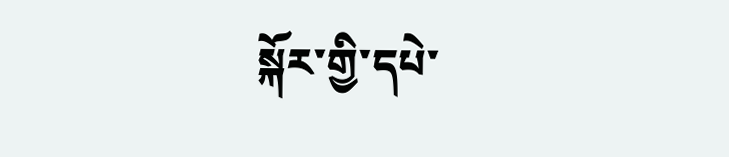སྐོར་གྱི་དཔེ་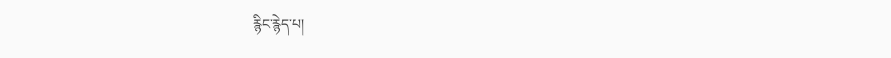རྙིང་རྙེད་པ།